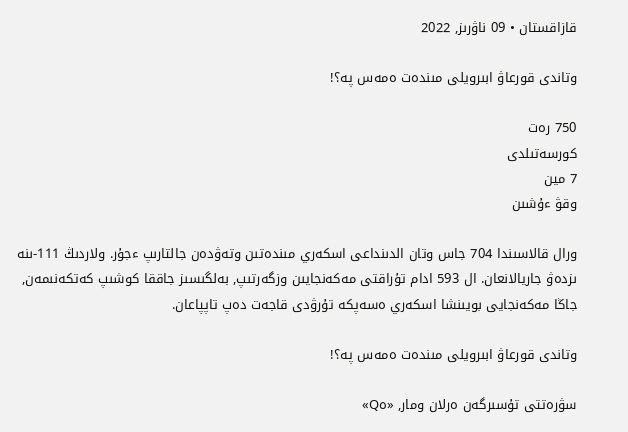قازاقستان • 09 ناۋرىز, 2022

وتاندى قورعاۋ ابىرويلى مىندەت ەمەس پە؟!

750 رەت
كورسەتىلدى
7 مين
وقۋ ءۇشىن

ورال قالاسىندا 704 جاس وتان الدىنداعى اسكەري مىندەتىن وتەۋدەن جالتارىپ ءجۇر. ولاردىڭ 111-ىنە ىزدەۋ جاريالانعان. ال 593 ادام تۇراقتى مەكەنجايىن وزگەرتىپ, بەلگىسىز جاققا كوشىپ كەتكەنىمەن, جاڭا مەكەنجايى بويىنشا اسكەري ەسەپكە تۇرۋدى قاجەت دەپ تاپپاعان.

وتاندى قورعاۋ ابىرويلى مىندەت ەمەس پە؟!

سۋرەتتى تۇسىرگەن ەرلان ومار, «ەQ»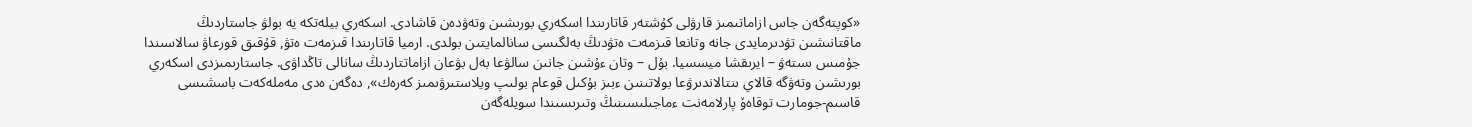«كوپتەگەن جاس ازاماتىمىز قارۋلى كۇشتەر قاتارىندا اسكەري بورىشىن وتەۋدەن قاشادى. اسكەري بيلەتكە يە بولۋ جاستاردىڭ ماقتانىشىن تۋدىرمايدى جانە وتانعا قىزمەت ەتۋدىڭ بەلگىسى سانالمايتىن بولدى. ارميا قاتارىندا قىزمەت ەتۋ, قۇقىق قورعاۋ سالاسىندا جۇمىس ىستەۋ – ايرىقشا ميسسيا. بۇل – وتان ءۇشىن جانىن سالۋعا بەل بۋعان ازاماتتاردىڭ سانالى تاڭداۋى. جاستارىمىزدى اسكەري بورىشىن وتەۋگە قالاي ىنتالاندىرۋعا بولاتىنىن ءبىز بۇكىل قوعام بولىپ ويلاستىرۋىمىز كەرەك», دەگەن ەدى مەملەكەت باسشىسى قاسىم-جومارت توقاەۆ پارلامەنت ءماجىلىسىنىڭ وتىرىسىندا سويلەگەن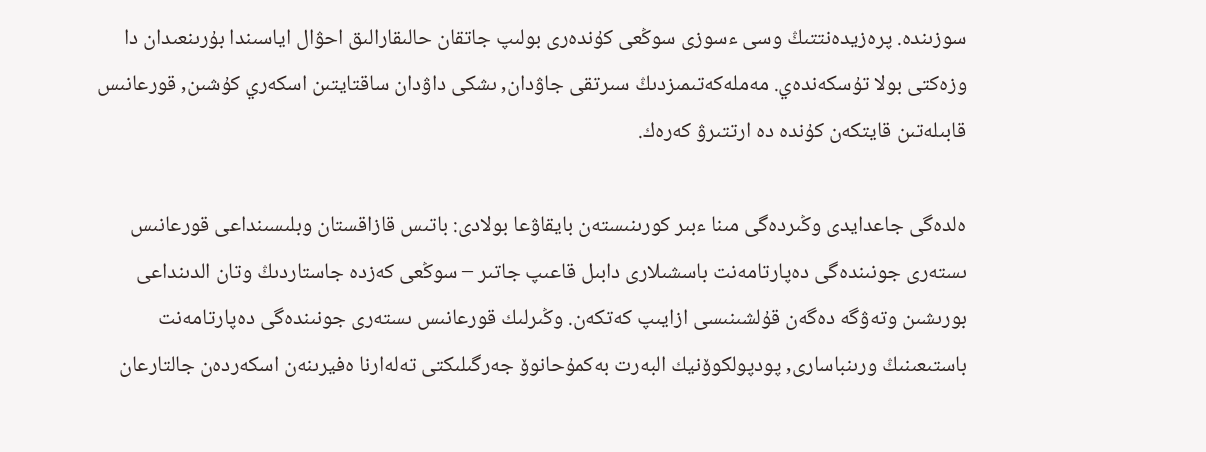سوزىندە. پرەزيدەنتتىڭ وسى ءسوزى سوڭعى كۇندەرى بولىپ جاتقان حالىقارالىق احۋال اياسىندا بۇرىنعىدان دا وزەكتى بولا تۇسكەندەي. مەملەكەتىمىزدىڭ سىرتقى جاۋدان, ىشكى داۋدان ساقتايتىن اسكەري كۇشىن, قورعانىس قابىلەتىن قايتكەن كۇندە دە ارتتىرۋ كەرەك.

ەلدەگى جاعدايدى وڭىردەگى مىنا ءبىر كورىنىستەن بايقاۋعا بولادى: باتىس قازاقستان وبلىسىنداعى قورعانىس ىستەرى جونىندەگى دەپارتامەنت باسشىلارى دابىل قاعىپ جاتىر – سوڭعى كەزدە جاستاردىڭ وتان الدىنداعى بورىشىن وتەۋگە دەگەن قۇلشىنىسى ازايىپ كەتكەن. وڭىرلىك قورعانىس ىستەرى جونىندەگى دەپارتامەنت باستىعىنىڭ ورىنباسارى, پودپولكوۆنيك البەرت بەكمۇحانوۆ جەرگىلىكتى تەلەارنا ەفيرىنەن اسكەردەن جالتارعان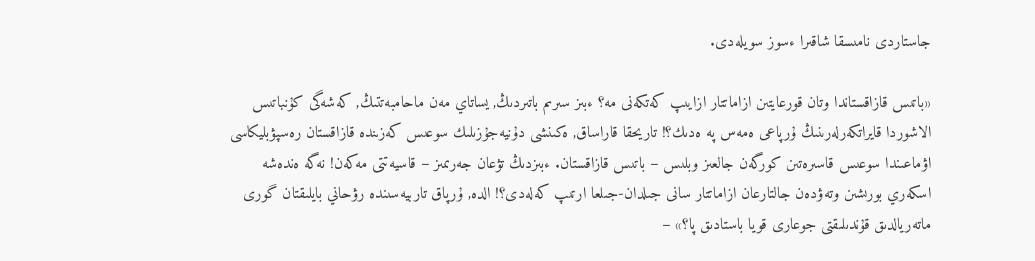جاستاردى نامىسقا شاقىرا ءسوز سويلەدى.

«باتىس قازاقستاندا وتان قورعايتىن ازاماتتار ازايىپ كەتكەنى مە؟ ءبىز سىرىم باتىردىڭ, يساتاي مەن ماحامبەتتىڭ, كەشەگى كۇنباتىس الاشوردا قايراتكەرلەرىنىڭ ۇرپاعى ەمەس پە ەدىك؟! تاريحقا قاراساق, ەكىنشى دۇنيەجۇزىلىك سوعىس كەزىندە قازاقستان رەسپۋبليكاسى اۋماعىندا سوعىس قاسىرەتىن كورگەن جالعىز وبلىس – باتىس قازاقستان. ءبىزدىڭ تۋعان جەرىمىز – قاسيەتتى مەكەن! نەگە ەندەشە اسكەري بورىشىن وتەۋدەن جالتارعان ازاماتتار سانى جىلدان-جىلعا ارتىپ كەلەدى؟! الدە, ۇرپاق تاربيەسىندە رۋحاني بايلىقتان گورى ماتەريالدىق قۇندىلىقتى جوعارى قويا باستادىق پا؟» –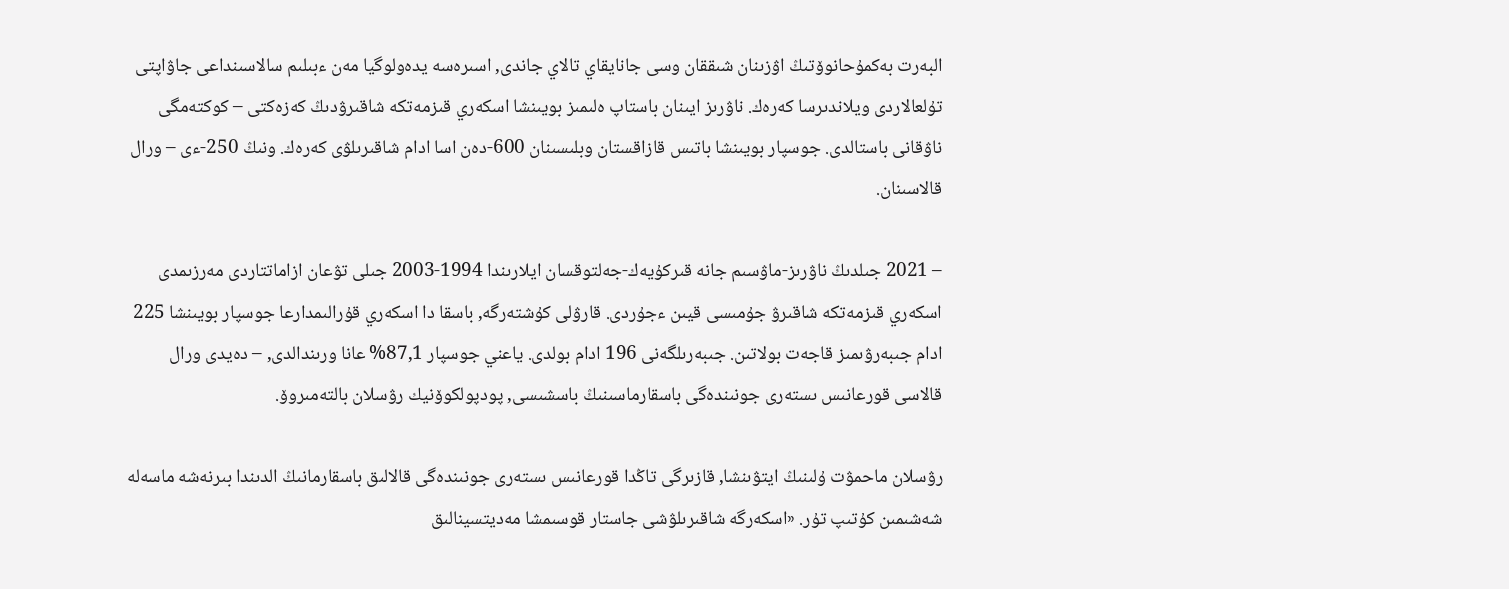البەرت بەكمۇحانوۆتىڭ اۋزىنان شىققان وسى جانايقاي تالاي جاندى, اسىرەسە يدەولوگيا مەن ءبىلىم سالاسىنداعى جاۋاپتى تۇلعالاردى ويلاندىرسا كەرەك. ناۋرىز ايىنان باستاپ ەلىمىز بويىنشا اسكەري قىزمەتكە شاقىرۋدىڭ كەزەكتى – كوكتەمگى ناۋقانى باستالدى. جوسپار بويىنشا باتىس قازاقستان وبلىسىنان 600-دەن اسا ادام شاقىرىلۋى كەرەك. ونىڭ 250-ءى – ورال قالاسىنان.

– 2021 جىلدىڭ ناۋرىز-ماۋسىم جانە قىركۇيەك-جەلتوقسان ايلارىندا 1994-2003 جىلى تۋعان ازاماتتاردى مەرزىمدى اسكەري قىزمەتكە شاقىرۋ جۇمىسى قيىن ءجۇردى. قارۋلى كۇشتەرگە, باسقا دا اسكەري قۇرالىمدارعا جوسپار بويىنشا 225 ادام جىبەرۋىمىز قاجەت بولاتىن. جىبەرىلگەنى 196 ادام بولدى. ياعني جوسپار 87,1% عانا ورىندالدى, – دەيدى ورال قالاسى قورعانىس ىستەرى جونىندەگى باسقارماسىنىڭ باسشىسى, پودپولكوۆنيك رۋسلان بالتەمىروۆ.

رۋسلان ماحمۋت ۇلىنىڭ ايتۋىنشا, قازىرگى تاڭدا قورعانىس ىستەرى جونىندەگى قالالىق باسقارمانىڭ الدىندا بىرنەشە ماسەلە شەشىمىن كۇتىپ تۇر. «اسكەرگە شاقىرىلۋشى جاستار قوسىمشا مەديتسينالىق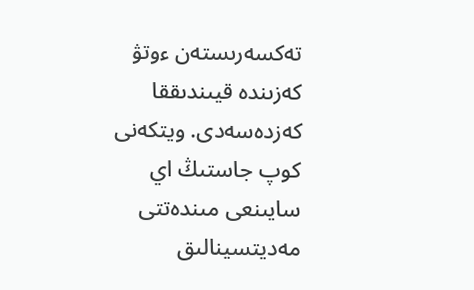تەكسەرىستەن ءوتۋ كەزىندە قيىندىققا كەزدەسەدى. ويتكەنى كوپ جاستىڭ اي سايىنعى مىندەتتى مەديتسينالىق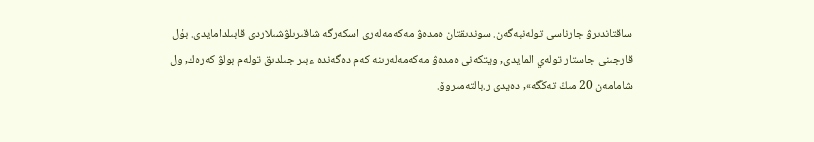ساقتاندىرۋ جارناسى تولەنبەگەن. سوندىقتان ەمدەۋ مەكەمەلەرى اسكەرگە شاقىرىلۋشىلاردى قابىلدامايدى. بۇل قارجىنى جاستار تولەي المايدى, ويتكەنى ەمدەۋ مەكەمەلەرىنە كەم دەگەندە ءبىر جىلدىق تولەم بولۋ كەرەك, ول شامامەن 20 مىڭ تەڭگە», دەيدى ر.بالتەمىروۆ.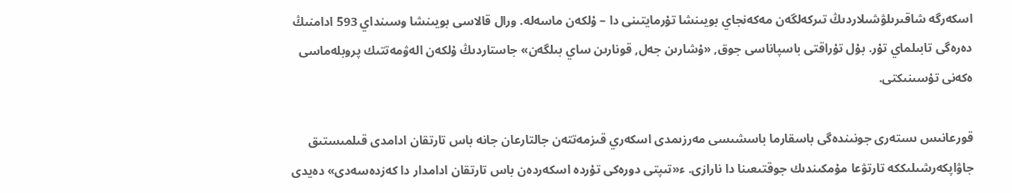اسكەرگە شاقىرىلۋشىلاردىڭ تىركەلگەن مەكەنجاي بويىنشا تۇرمايتىنى دا – ۇلكەن ماسەلە. ورال قالاسى بويىنشا وسىنداي 593 ادامنىڭ دەرەگى تابىلماي تۇر. بۇل تۇراقتى باسپاناسى جوق, «ۇشارىن جەل, قونارىن ساي بىلگەن» جاستاردىڭ ۇلكەن الەۋمەتتىك پروبلەماسى ەكەنى تۇسىنىكتى.

قورعانىس ىستەرى جونىندەگى باسقارما باسشىسى مەرزىمدى اسكەري قىزمەتتەن جالتارعان جانە باس تارتقان ادامدى قىلمىستىق جاۋاپكەرشىلىككە تارتۋعا مۇمكىندىك جوقتىعىنا دا نارازى. ء«تىپتى دورەكى تۇردە اسكەردەن باس تارتقان ادامدار دا كەزدەسەدى» دەيدى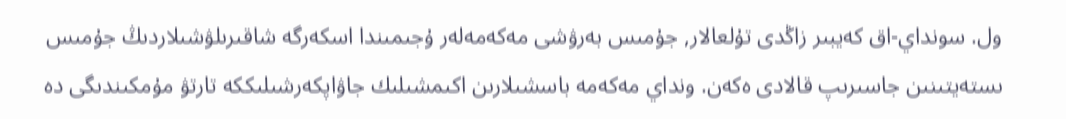ول. سونداي-اق كەيبىر زاڭدى تۇلعالار, جۇمىس بەرۋشى مەكەمەلەر ۇجىمىندا اسكەرگە شاقىرىلۋشىلاردىڭ جۇمىس ىستەيتىنىن جاسىرىپ قالادى ەكەن. ونداي مەكەمە باسشىلارىن اكىمشىلىك جاۋاپكەرشىلىككە تارتۋ مۇمكىندىگى دە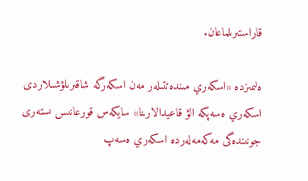قاراستىرىلماعان.

ەلىمىزدە «اسكەري مىندەتتىلەر مەن اسكەرگە شاقىرىلۋشىلاردى اسكەري ەسەپكە الۋ قاعيدالارىنا» سايكەس قورعانىس ىستەرى جونىندەگى مەكەمەلەردە اسكەري ەسەپ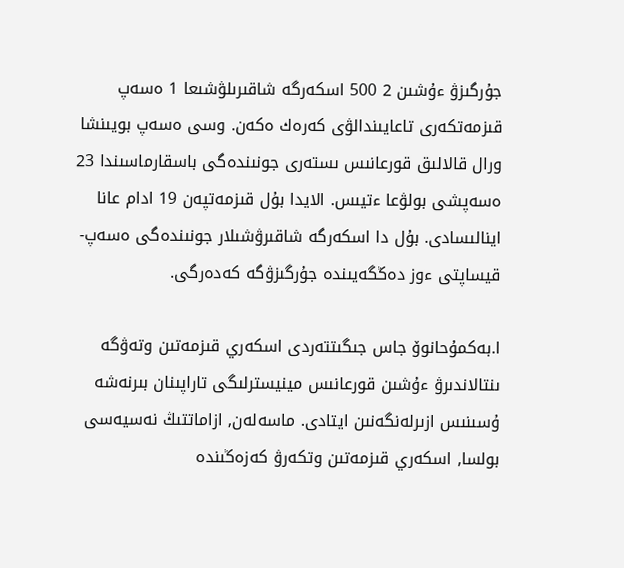جۇرگىزۋ ءۇشىن 2 500 اسكەرگە شاقىرىلۋشىعا 1 ەسەپ قىزمەتكەرى تاعايىندالۋى كەرەك ەكەن. وسى ەسەپ بويىنشا ورال قالالىق قورعانىس ىستەرى جونىندەگى باسقارماسىندا 23 ەسەپشى بولۋعا ءتيىس. الايدا بۇل قىزمەتپەن 19 ادام عانا اينالىسادى. بۇل دا اسكەرگە شاقىرۋشىلار جونىندەگى ەسەپ-قيساپتى ءوز دەڭگەيىندە جۇرگىزۋگە كەدەرگى.

ا.بەكمۇحانوۆ جاس جىگىتتەردى اسكەري قىزمەتىن وتەۋگە ىنتالاندىرۋ ءۇشىن قورعانىس مينيسترلىگى تاراپىنان بىرنەشە ۇسىنىس ازىرلەنگەنىن ايتادى. ماسەلەن, ازاماتتىڭ نەسيەسى بولسا, اسكەري قىزمەتىن وتكەرۋ كەزەڭىندە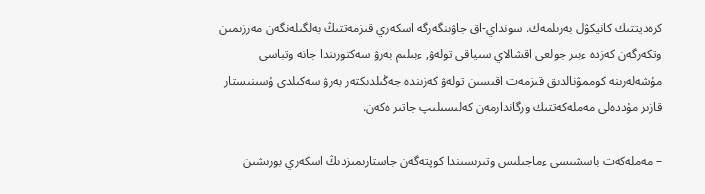كرەديتتىك كانيكۋل بەرىلمەك. سونداي-اق جاۋىنگەرگە اسكەري قىزمەتتىڭ بەلگىلەنگەن مەرزىمىن وتكەرگەن كەزدە ءبىر جولعى اقشالاي سىياقى تولەۋ, ءبىلىم بەرۋ سەكتورىندا جانە وتباسى مۇشەلەرىنە كوممۋنالدىق قىزمەت اقىسىن تولەۋ كەزىندە جەڭىلدىكتەر بەرۋ سەكىلدى ۇسىنىستار قازىر مۇددەلى مەملەكەتتىك ورگاندارمەن كەلىسىلىپ جاتىر ەكەن.

– مەملەكەت باسشىسى ءماجىلىس وتىرىسىندا كوپتەگەن جاستارىمىزدىڭ اسكەري بورىشىن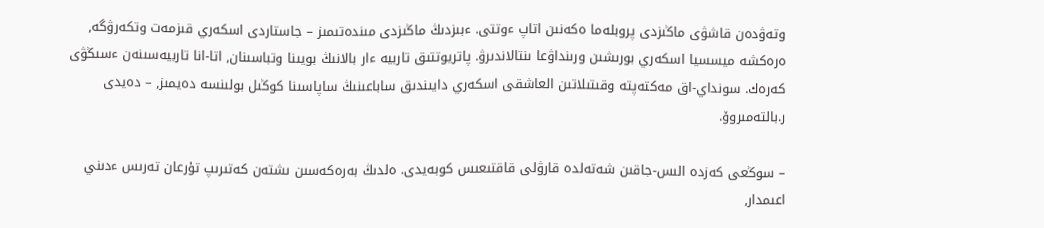وتەۋدەن قاشۋى ماڭىزدى پروبلەما ەكەنىن اتاپ ءوتتى. ءبىزدىڭ ماڭىزدى مىندەتىمىز – جاستاردى اسكەري قىزمەت وتكەرۋگە, ەرەكشە ميسسيا اسكەري بورىشىن ورىنداۋعا ىنتالاندىرۋ. پاتريوتتىق تاربيە ءار بالانىڭ بويىنا وتباسىنان, اتا-انا تاربيەسىنەن ءسىڭۋى كەرەك. سونداي-اق مەكتەپتە وقىتىلاتىن العاشقى اسكەري دايىندىق ساباعىنىڭ ساپاسىنا كوڭىل بولىنسە دەيمىز, – دەيدى ر.بالتەمىروۆ.

– سوڭعى كەزدە الىس-جاقىن شەتەلدە قارۋلى قاقتىعىس كوبەيدى. ەلدىڭ بەرەكەسىن ىشتەن كەتىرىپ تۇرعان تەرىس ءدىني اعىمدار,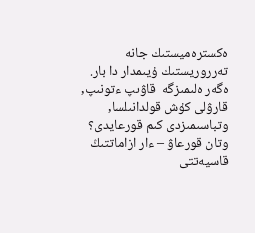ەكسترەميستىك جانە تەرروريستىك ۇيىمدار دا بار. ەگەر ەلىمىزگە  قاۋىپ ءتونىپ, قارۋلى كۇش قولدانىلسا, وتباسىمىزدى كىم قورعايدى؟ وتان قورعاۋ – ءار ازاماتتىڭ قاسيەتتى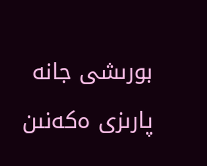بورىشى جانە پارىزى ەكەنىن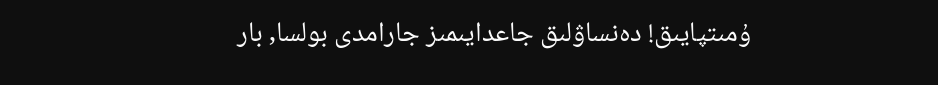ۇمىتپايىق! دەنساۋلىق جاعدايىمىز جارامدى بولسا, بار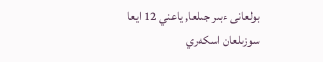بولعانى ءبىر جىلعا, ياعني 12 ايعا سوزىلعان اسكەري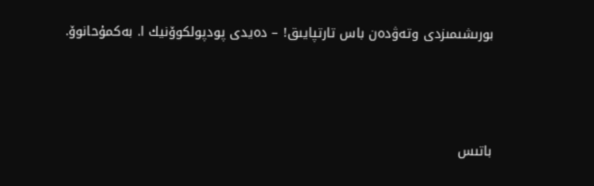بورىشىمىزدى وتەۋدەن باس تارتپايىق! – دەيدى پودپولكوۆنيك ا. بەكمۇحانوۆ.



باتىس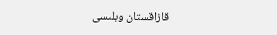قازاقستان وبلىسى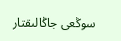سوڭعى جاڭالىقتار